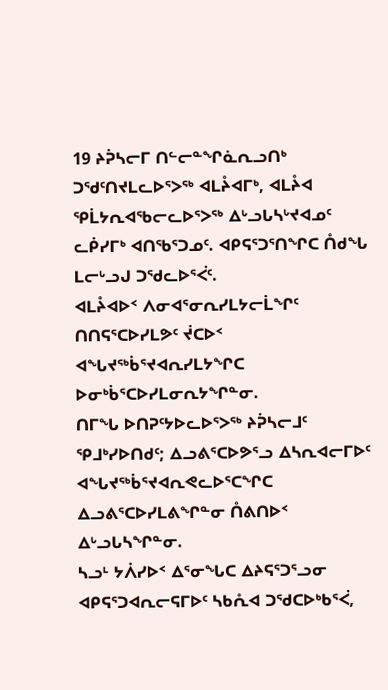19 ᔨᕉᓴᓕᒥ ᑎᓪᓕᓐᖏᓈᕆᓗᑎᒃ ᑐᖁᑦᑎᔪᒪᓚᐅᕐᐳᖅ ᐊᒪᔧᐊᒥᒃ, ᐊᒪᔧᐊ ᕿᒫᔭᕆᐊᖃᓕᓚᐅᕐᐳᖅ ᐃᒡᓗᒐᓴᒡᔪᐊᓄᑦ ᓚᑮᓯᒥᒃ ᐊᑎᖃᕐᑐᓄᑦ. ᐊᑭᕋᕐᑐᕐᑎᖏᑕ ᑍᑯᖓ ᒪᓕᒡᓗᒍ ᑐᖁᓚᐅᕐᐹᑦ.
ᐊᒪᔧᐊᐅᑉ ᐱᓂᐊᕐᓂᕆᓯᒪᔭᓕᒫᖏᑦ ᑎᑎᕋᕐᑕᐅᓯᒪᕗᑦ ᔫᑕᐅᑉ ᐊᖓᔪᖅᑳᕐᔪᐊᕆᓯᒪᔭᖏᑕ ᐅᓂᒃᑳᕐᑕᐅᓯᒪᓂᕆᔭᖏᓐᓂ.
ᑎᒥᖓ ᐅᑎᕈᑦᔭᐅᓚᐅᕐᐳᖅ ᔨᕉᓴᓕᒧᑦ ᕿᒧᒃᓯᐅᑎᑯᑦ; ᐃᓗᕕᕐᑕᐅᕗᕐᓗ ᐃᓴᕆᐊᓕᒥᐅᑦ ᐊᖓᔪᖅᑳᕐᔪᐊᕆᕙᓚᐅᕐᑕᖏᑕ ᐃᓗᕕᕐᑕᐅᓯᒪᕕᖏᓐᓂ ᑍᕕᑎᐅᑉ ᐃᒡᓗᒐᓴᖏᓐᓂ.
ᓴᓗᒻ ᔭᐲᓯᐅᑉ ᐃᕐᓂᖓᑕ ᐃᔨᕋᕐᑐᕐᓗᓂ ᐊᑭᕋᕐᑐᐊᕆᓕᕋᒥᐅᑦ ᓴᑲᕅᐊ ᑐᖁᑕᐅᒃᑲᕐᐹ,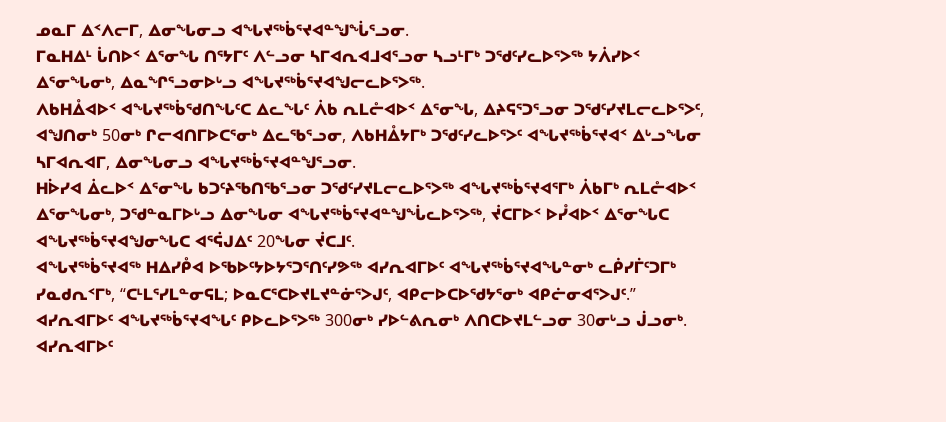ᓄᓇᒥ ᐃᑉᐱᓕᒥ, ᐃᓂᖓᓂᓗ ᐊᖓᔪᖅᑳᕐᔪᐊᓐᖑᖔᕐᓗᓂ.
ᒥᓇᕼᐃᒻ ᒑᑎᐅᑉ ᐃᕐᓂᖓ ᑎᕐᔭᒥᑦ ᐱᓪᓗᓂ ᓴᒥᐊᕆᐊᒧᐊᕐᓗᓂ ᓴᓗᒻᒥᒃ ᑐᖁᑦᓯᓚᐅᕐᐳᖅ ᔭᐲᓯᐅᑉ ᐃᕐᓂᖓᓂᒃ, ᐃᓇᖏᕐᓗᓂᐅᒡᓗ ᐊᖓᔪᖅᑳᕐᔪᐊᖑᓕᓚᐅᕐᐳᖅ.
ᐱᑲᕼᐂᐊᐅᑉ ᐊᖓᔪᖅᑳᖁᑎᖓᑦᑕ ᐃᓚᖓᑦ ᐲᑲ ᕆᒪᓔᐊᐅᑉ ᐃᕐᓂᖓ, ᐃᔨᕋᕐᑐᕐᓗᓂ ᑐᖁᑦᓯᔪᒪᓕᓚᐅᕐᐳᑦ, ᐊᖑᑎᓂᒃ 50ᓂᒃ ᒋᓕᐊᑎᒥᐅᑕᕐᓂᒃ ᐃᓚᖃᕐᓗᓂ, ᐱᑲᕼᐂᔭᒥᒃ ᑐᖁᑦᓯᓚᐅᕐᐳᑦ ᐊᖓᔪᖅᑳᕐᔪᐊᑉ ᐃᒡᓗᖓᓂ ᓴᒥᐊᕆᐊᒥ, ᐃᓂᖓᓂᓗ ᐊᖓᔪᖅᑳᕐᔪᐊᓐᖑᕐᓗᓂ.
ᕼᐆᓯᐊ ᐄᓚᐅᑉ ᐃᕐᓂᖓ ᑲᑐᑦᔨᖃᑎᖃᕐᓗᓂ ᑐᖁᑦᓯᔪᒪᓕᓚᐅᕐᐳᖅ ᐊᖓᔪᖅᑳᕐᔪᐊᕐᒥᒃ ᐲᑲᒥᒃ ᕆᒪᓔᐊᐅᑉ ᐃᕐᓂᖓᓂᒃ, ᑐᖁᓐᓇᒥᐅᒡᓗ ᐃᓂᖓᓂ ᐊᖓᔪᖅᑳᕐᔪᐊᓐᖑᖔᓚᐅᕐᐳᖅ, ᔫᑕᒥᐅᑉ ᐅᓮᐊᐅᑉ ᐃᕐᓂᖓᑕ ᐊᖓᔪᖅᑳᕐᔪᐊᖑᓂᖓᑕ ᐊᕐᕌᒍᐃᑦ 20ᖓᓂ ᔫᑕᒧᑦ.
ᐊᖓᔪᖅᑳᕐᔪᐊᖅ ᕼᐃᓯᑬᐊ ᐅᖃᐅᑦᔭᐅᔭᕐᑐᕐᑎᑦᓯᕗᖅ ᐊᓯᕆᐊᒥᐅᑦ ᐊᖓᔪᖅᑳᕐᔪᐊᖓᓐᓂᒃ ᓚᑮᓯᒦᑦᑐᒥᒃ ᓯᓇᑯᕆᑉᒥᒃ, “ᑕᒻᒪᕐᓯᒪᓐᓂᕋᒪ; ᐅᓇᑕᕐᑕᐅᔪᒪᔪᓐᓃᕐᐳᒍᑦ, ᐊᑭᓕᐅᑕᐅᖁᔭᕐᓂᒃ ᐊᑭᓖᓂᐊᕐᐳᒍᑦ.” ᐊᓯᕆᐊᒥᐅᑦ ᐊᖓᔪᖅᑳᕐᔪᐊᖓᑦ ᑭᐅᓚᐅᕐᐳᖅ 300ᓂᒃ ᓯᐅᓪᕕᕆᓂᒃ ᐱᑎᑕᐅᔪᒪᓪᓗᓂ 30ᓂᒡᓗ ᒎᓗᓂᒃ.
ᐊᓯᕆᐊᒥᐅᑦ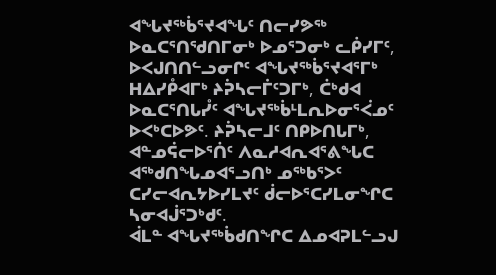ᐊᖓᔪᖅᑳᕐᔪᐊᖓᑦ ᑎᓕᓯᕗᖅ ᐅᓇᑕᕐᑎᖁᑎᒥᓂᒃ ᐅᓄᕐᑐᓂᒃ ᓚᑮᓯᒥᑦ, ᐅᐸᒍᑎᑎᓪᓗᓂᒋᑦ ᐊᖓᔪᖅᑳᕐᔪᐊᕐᒥᒃ ᕼᐃᓯᑬᐊᒥᒃ ᔨᕉᓴᓕᒦᑦᑐᒥᒃ, ᑖᒃᑯᐊ ᐅᓇᑕᕐᑎᒐᓮᑦ ᐊᖓᔪᖅᑳᒻᒪᕆᐅᓂᕐᐹᓄᑦ ᐅᐸᒃᑕᐅᕗᑦ. ᔨᕉᓴᓕᒧᑦ ᑎᑭᐅᑎᒐᒥᒃ, ᐊᓐᓄᕌᓕᐅᕐᑏᑦ ᐱᓇᓱᐊᕆᐊᕐᕕᖓᑕ ᐊᖅᑯᑎᖓᓄᐊᕐᓗᑎᒃ ᓄᖅᑲᕐᐳᑦ ᑕᓯᓕᐊᕆᔭᐅᓯᒪᔪᑦ ᑰᓕᐅᕐᑕᓯᒪᓂᖏᑕ ᓴᓂᐊᒎᕐᑐᒃᑯᑦ.
ᐋᒪᓐ ᐊᖓᔪᖅᑳᑯᑎᖏᑕ ᐃᓄᐊᕈᒪᓪᓗᒍ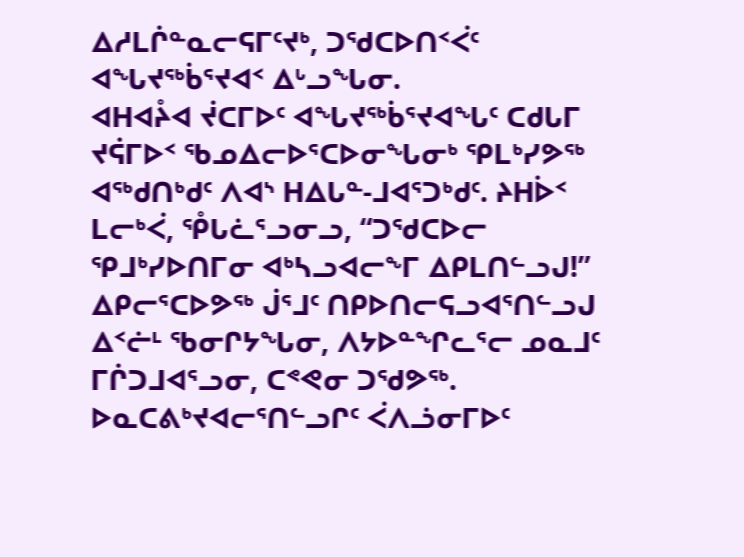ᐃᓱᒪᒌᓐᓇᓕᕋᒥᑦᔪᒃ, ᑐᖁᑕᐅᑎᑉᐹᑦ ᐊᖓᔪᖅᑳᕐᔪᐊᑉ ᐃᒡᓗᖓᓂ.
ᐊᕼᐊᔧᐊ ᔫᑕᒥᐅᑦ ᐊᖓᔪᖅᑳᕐᔪᐊᖓᑦ ᑕᑯᒐᒥ ᔪᕌᒥᐅᑉ ᖃᓄᐃᓕᐅᕐᑕᐅᓂᖓᓂᒃ ᕿᒪᒃᓯᕗᖅ ᐊᖅᑯᑎᒃᑯᑦ ᐱᐊᔅ ᕼᐃᒐᓐ-ᒧᐊᕐᑐᒃᑯᑦ. ᔨᕼᐆᑉ ᒪᓕᒃᐹ, ᕾᒐᓛᕐᓗᓂᓗ, “ᑐᖁᑕᐅᓕ ᕿᒧᒃᓯᐅᑎᒥᓂ ᐊᒃᓴᓗᐊᓕᖕᒥ ᐃᑭᒪᑎᓪᓗᒍ!” ᐃᑭᓕᕐᑕᐅᕗᖅ ᒎᕐᒧᑦ ᑎᑭᐅᑎᓕᕋᓗᐊᕐᑎᓪᓗᒍ ᐃᑉᓖᒻ ᖃᓂᒋᔭᖓᓂ, ᐱᔭᐅᓐᖏᓚᕐᓕ ᓄᓇᒧᑦ ᒥᒌᑐᒧᐊᕐᓗᓂ, ᑕᕝᕙᓂ ᑐᖁᕗᖅ.
ᐅᓇᑕᕕᒃᔪᐊᓕᕐᑎᓪᓗᒋᑦ ᐹᐱᓘᓂᒥᐅᑦ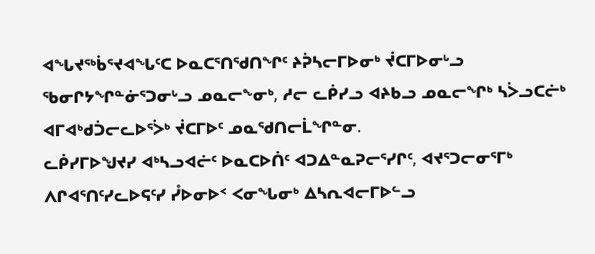ᐊᖓᔪᖅᑳᕐᔪᐊᖓᑦᑕ ᐅᓇᑕᕐᑎᖁᑎᖏᑦ ᔨᕉᓴᓕᒥᐅᓂᒃ ᔫᑕᒥᐅᓂᒡᓗ ᖃᓂᒋᔭᖏᓐᓃᕐᑐᓂᒡᓗ ᓄᓇᓕᖕᓂᒃ, ᓱᓕ ᓚᑮᓯᓗ ᐊᔨᑲᓗ ᓄᓇᓕᖏᒃ ᓴᐴᓗᑕᓖᒃ ᐊᒥᐊᒃᑯᑑᓕᓚᐅᕐᐴᒃ ᔫᑕᒥᐅᑦ ᓄᓇᖁᑎᓕᒫᖏᓐᓂ.
ᓚᑮᓯᒥᐅᖑᔪᓯ ᐊᒃᓴᓗᐊᓖᑦ ᐅᓇᑕᐅᑏᑦ ᐊᑐᐃᓐᓇᕈᓕᕐᓯᒋᑦ, ᐊᔪᕐᑐᓕᓂᕐᒥᒃ ᐱᒋᐊᕐᑎᑦᓯᓚᐅᕋᑦᓯ ᓮᐅᓂᐅᑉ ᐸᓂᖓᓂᒃ ᐃᓴᕆᐊᓕᒥᐅᓪᓗ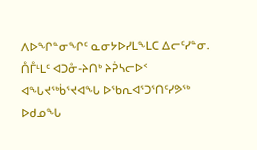ᐱᐅᖏᓐᓂᖏᑦ ᓇᓂᔭᐅᓯᒪᖕᒪᑕ ᐃᓕᑦᓯᓐᓂ.
ᑍᒤᒻᒪᑦ ᐊᑐᓁ-ᔨᑎᒃ ᔨᕉᓴᓕᐅᑉ ᐊᖓᔪᖅᑳᕐᔪᐊᖓ ᐅᖃᕆᐊᕐᑐᕐᑎᑦᓯᕗᖅ ᐅᑯᓄᖓ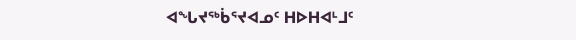ᐊᖓᔪᖅᑳᕐᔪᐊᓄᑦ ᕼᐅᕼᐊᒻᒧᑦ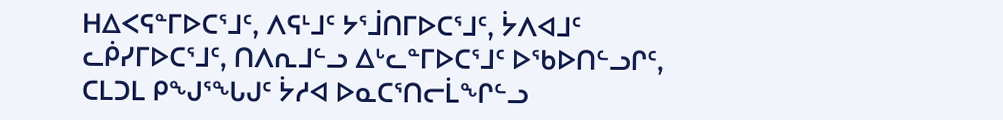ᕼᐃᐸᕋᓐᒥᐅᑕᕐᒧᑦ, ᐱᕋᒻᒧᑦ ᔭᕐᒨᑎᒥᐅᑕᕐᒧᑦ, ᔮᐱᐊᒧᑦ ᓚᑮᓯᒥᐅᑕᕐᒧᑦ, ᑎᐱᕆᒧᓪᓗ ᐃᒡᓚᓐᒥᐅᑕᕐᒧᑦ ᐅᖃᐅᑎᓪᓗᒋᑦ,
ᑕᒪᑐᒪ ᑭᖑᕐᖓᒍᑦ ᔮᓱᐊ ᐅᓇᑕᕐᑎᓕᒫᖏᓪᓗ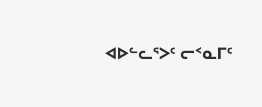ᐊᐅᓪᓚᕐᐳᑦ ᓕᑉᓇᒥᑦ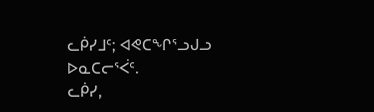ᓚᑮᓯᒧᑦ; ᐊᕙᑕᖏᕐᓗᒍᓗ ᐅᓇᑕᓕᕐᐹᑦ.
ᓚᑮᓯ,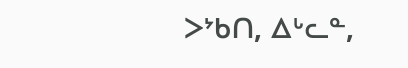ᐳᔾᑲᑎ, ᐃᒡᓚᓐ,